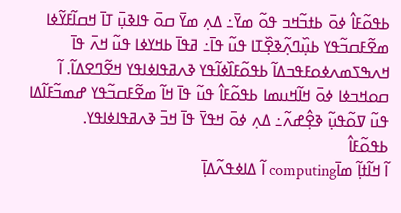ߕߟߋ߬ߓߊ߮ ߦߋ߫ ߕߙߏ߬ߞߏ ߟߋ߬ ߘߌ߫߸ ߡߍ߲ ߘߌ߫ ߛߋ߫ ߟߊߢߎ߲߫ ߠߊ߫ ߞߛߊ߬ߓߌ߬ߦߊ ߘߐ߬ߓߛߏ߬ߟߌ ߕߎ߲߰ߣߍ߲߬ߢߐ߲߰ߠߊ ߟߎ߬ ߟߊ߫߸ ߥߟߊ߫ ߕߞߌߦߊ ߟߎ߬ ߞߍ߫ ߟߊ߫ ߞߍߒߖߘߍߦߋߓߟߏߡߊ߬ ߕߟߋ߬ߓߊ߰ߦߊ߬ߟߌ ߢߍߥߟߊߦߊߟߌ ߞߐ߬ߣߐߡߊ߬. ߊ߬ ߛߋߞߏߦߊ ߦߋ߫ ߞߊ߬ߞߎߘߊ ߕߟߋ߬ߓߊ߮ ߟߎ߬ ߟߊ߫ ߞߊ߬ ߘߐ߬ߓߛߏ߬ߟߌ ߝߘߏ߬ߓߊ߬ߡߊ ߟߎ߬ ߜߋ߬ߟߎ߲߬ ߢߐ߲߮ߝߍ߬߸ ߡߍ߲ ߦߋ߫ ߞߟߌ߫ ߟߊ߫ ߞߏ߫ ߢߍߥߟߊߦߊߟߌ.
ߕߟߋ߬ߓߊ߮
ߊ߬ ߞߊ߬ߙߊ߲߬ ߘߊ߫computing ߊ߬ ߡߊߦߟߍ߬ߡߊ߲߫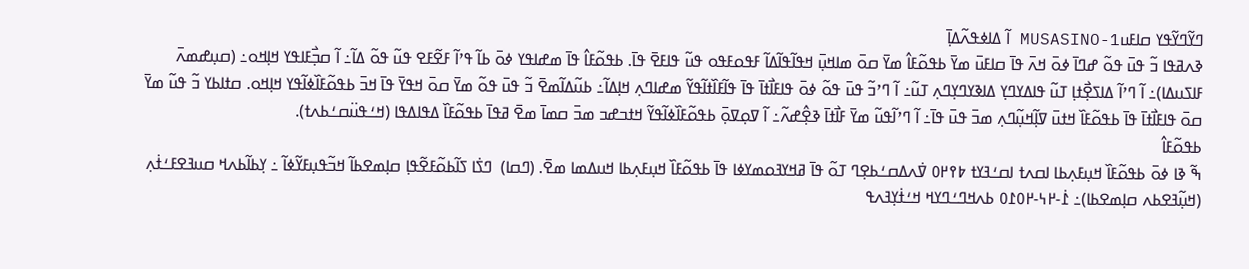ߣߌ߬ߣߌ߬ߟߌ ߛߊߓߎMUSASINO-1 ߊ߬ ߡߊߦߟߍ߬ߡߊ߲߫
ߢߍߥߟߊ ߏ߬ ߟߎ߫ ߟߋ߬ ߝߣߊ߫ ߦߋ߫ ߞߍ߫ ߟߊ߫ ߛߊߓߎ߫ ߘߌ߫ ߕߟߋ߬ߓߊ߮ ߘߌ߫ ߛߋ߫ ߘߊߞߎ߲߫ ߞߟߊ߬ߟߊ߬ߡߊ߬ ߓߟߋߓߟߋ ߟߎ߬ ߟߊߓߐ߫ ߟߊ߫. ߕߟߋ߬ߓߊ߮ ߟߊ߫ ߘߝߊߟߌ ߦߋ߫ ߕߊ߬ ߟߴߊ߬ ߓߐ߬ߓߐ ߟߎ߬ ߟߋ߬ ߡߊ߬߸ ߊ߬ ߛߏ߲߯ߓߊߟߌ ߞߊ߲ߞߋ߸ (ߛߎ߲ߝߘߍ߫ ߓߊߖߎߡߊ)߸ ߊ߬ ߣߴߊ߬ ߡߊߖߐ߲߯ߙߊ߲ ߠߎ߬ ߟߊߡߌߣߌ߲ ߡߊߢߌߣߌ߲ߣߍ߲ ߠߎ߬߸ ߊ߬ ߣߴߏ߬ ߟߎ߫ ߟߋ߬ ߦߋ߫ ߟߊߓߊ߯ߙߊ߫ ߟߊ߫ ߟߊ߬ߓߊ߰ߙߊ߬ߟߌ߬ ߘߝߊߣߍ߲ ߞߊ߲ߡߊ߬߸ ߕߎ߬ߡߊ߬ߘߐ߫ ߏ߬ ߟߎ߫ ߟߋ߬ ߘߌ߫ ߛߋ߫ ߞߟߌ߫ ߟߊ߫ ߞߏ߫ ߕߟߋ߬ߓߊ߰ߦߊ߬ߟߌ ߞߊ߲ߞߋ. ߛߙߊߕߌ ߏ߬ ߟߎ߬ ߘߌ߫ ߛߋ߫ ߟߊߓߊ߯ߙߊ߫ ߟߊ߫ ߕߟߋ߬ߓߊ߰ ߞߙߎ߫ ߜߊ߲߬ߞߎ߲߬ߣߍ߲ ߘߏ߫ ߟߎ߫ ߟߊ߫߸ ߊ߬ ߣߴߊ߬ߟߎ߬ ߘߌ߫ ߓߊ߯ߙߊ߫ ߢߐ߲߮ߝߍ߬߸ ߊ߬ ߜߋ߲ߜߋ߲߫ ߕߟߋ߬ߓߊ߰ߦߊ߬ߟߌ߬ ߞߙߏߝߏ ߘߏ߫ ߛߘߊ߫ ߘߐ߫ ߥߟߊ߫ ߕߟߋ߬ߓߊ߰ ߡߟߊߡߟߊ (ߞߑߟߎ߳ߛߑߕߍߙ).
ߕߟߋ߬ߓߊ߮
ߒ߬ ߢߊ ߦߋ߫ ߕߟߋ߬ߓߊ߰ ߞߎ߲ߓߍ߲ߕߊ ߊߛߍߙ ߊߛߑߔߌߙ ߈߉߂߀ ߜ߭ߍߡߛߑߕߐ߲ߣ ߠߋ߬ ߟߊ߫ ߥߞߌߔߋߘߌߦߊ ߟߊ߫ ߕߟߋ߬ߓߊ߰ ߞߎ߲ߓߍ߲ߕߊ ߞߎߡߘߊ ߘߐ߫. (ߣߛߊ)  ߣߖ߭ߊ ߖߊ߬ߕߋ߬ߓߐ߬ߟߊ߲ ߛߊ߲ߘߐߕߊ߬ ߞߏ߬ߟߎ߲ߓߌ߬ߦߊ߬ ߸ ߌ߲ߕߊ߬ߕߍߞ ߛߎߔߐߓߑߙ߭ߍ߲ (ߞߎ߲߬ߔߐߕߍ ߛߊ߲ߘߐߕߊ)߸ ߁߭-߂߆-߂߀߁߀ ߕߍߞߣߑߣߌߞ ߞߑߙ߭ߌ߲ߔߍߟ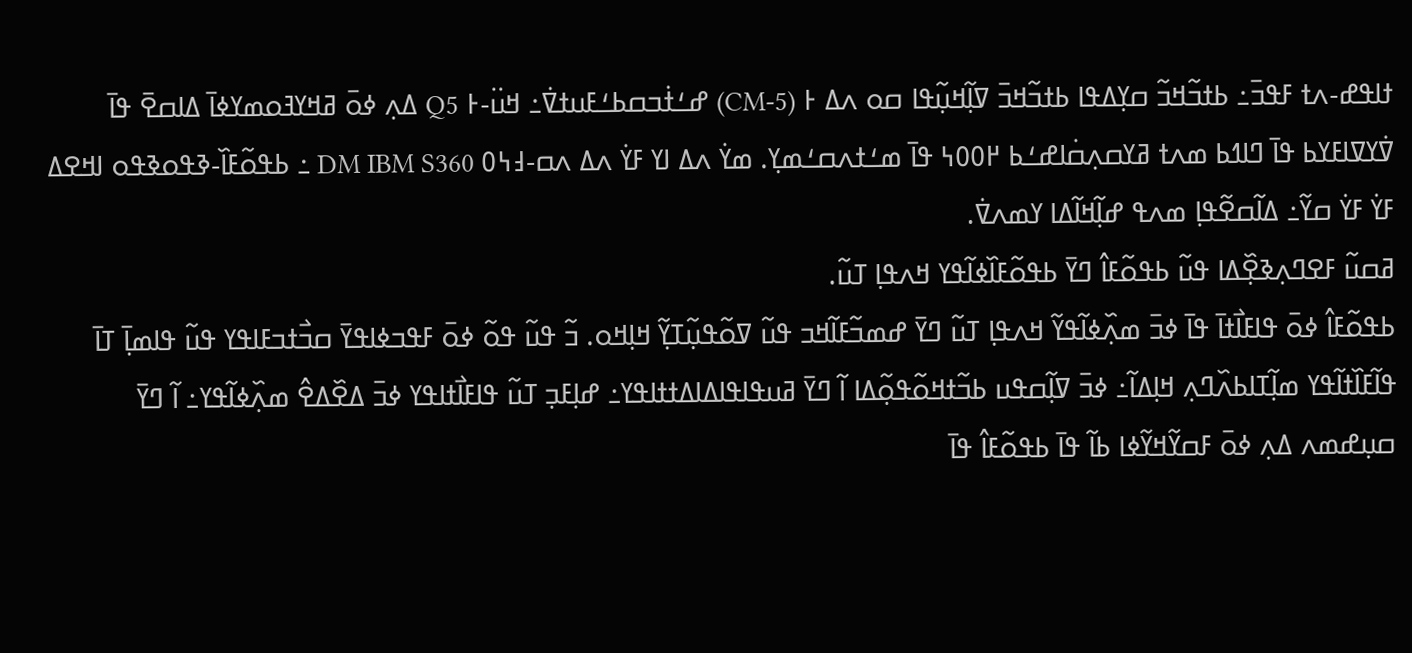ߙߊߟߝ-ߍߙ ߓߟߏ߫߸ ߕߙߏ߬ߞߏ߬ ߛߌ߲ߡߟߊ ߕߙߏ߬ߞߏ߫ ߜߊ߲߬ߞߎ߲߬ߟߊ ߛߋ ߍߡ ߅ (CM-5) ߝߑߙ߭ߏߛߕߑߓߎߙߜ߭߸ ߞߎ߳-߅ Q5 ߡߍ߲ ߦߋ߫ ߥߞߌߔߋߘߌߦߊ߫ ߡߊߛߐ߫ ߟߊ߫ ߜ߭ߌߜߊߓߌߕ ߟߊ߫ ߣߊߗߕ ߘߍߙ ߥߌߛߍ߲ߛ߭ߊߝߑߕ ߂߀߀߆ ߟߊ߫ ߘߑߙߍߛߑߘߌ߲. ߘߌ߭ ߍߡ ߊߌ ߓߌ߭ ߍߡ ߍߛ-߃߆߀ DM IBM S360 ߸ ߕߟߋ߬ߓߊ߰-ߢߟߋߢߟߋ ߊߞߐߡ ߓߌ߭ ߓߌ߭ ߛߌ߬߸ ߡߊ߬ߛߐ߬ߟߊ߲ ߘߍߟ ߝߊ߲߬ߞߊ߬ߡߊ ߌߘߍߜ߭.
ߥߛߎ߬ ߓߐߣߍ߲ߢߐ߲߰ߡߊ ߟߎ߬ ߕߟߋ߬ߓߊ߮ ߣߌ߫ ߕߟߋ߬ߓߊ߰ߦߊ߬ߟߌ ߞߍߟߊ߲ ߠߎ߬.
ߕߟߋ߬ߓߊ߮ ߦߋ߫ ߟߊߓߊ߯ߙߊ߫ ߟߊ߫ ߦߏ߫ ߘߍ߲߰ߦߊ߬ߟߌ߬ ߞߍߟߊ߲ ߠߎ߬ ߣߌ߫ ߝߘߏ߬ߓߊ߬ߞߏ ߟߎ߬ ߜߋ߬ߟߎ߲߬ߠߌ߲߬ ߞߊ߲ߞߋ. ߏ߬ ߟߎ߬ ߟߋ߬ ߦߋ߫ ߓߟߏߦߊߟߌ߫ ߛߏ߯ߙߏߓߊߟߌ ߟߎ߬ ߟߊߘߊ߲߫ ߠߊ߫ ߟߊ߬ߓߊ߰ߙߊ߬ߟߌ ߘߊ߲߬ߠߊߕߍ߰ߣߍ߲ ߞߊ߲ߡߊ߬߸ ߦߏ߫ ߜߊ߲߬ߛߟߎ ߕߏ߬ߙߞߋ߬ߟߋ߲߬ߡߊ ߊ߬ ߣߌ߫ ߥߎߟߊߟߊߡߊߡߙߙߊߟߌ߸ ߝߊ߲ߓߏ߲ ߠߎ߬ ߟߊߓߊ߯ߙߊߟߌ ߦߏ߫ ߡߐ߰ߡߐ߮ ߘߍ߲߰ߦߊ߬ߟߌ߸ ߊ߬ ߣߌ߫ ߛߎ߲ߝߘߍ ߡߍ߲ ߦߋ߫ ߓߛߌ߬ߞߌ߬ߦߊ ߕߊ߬ ߟߊ߫ ߕߟߋ߬ߓߊ߮ ߟߊ߫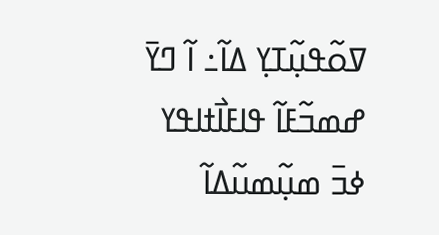ߜߋ߬ߟߎ߲߬ߠߌ߲ ߡߊ߬߸ ߊ߬ ߣߌ߫ ߝߘߏ߬ߓߊ߬ ߟߊߓߊ߯ߙߊߟߌ ߦߏ߫ ߘߎ߲߬ߘߎ߬ߡߊ߬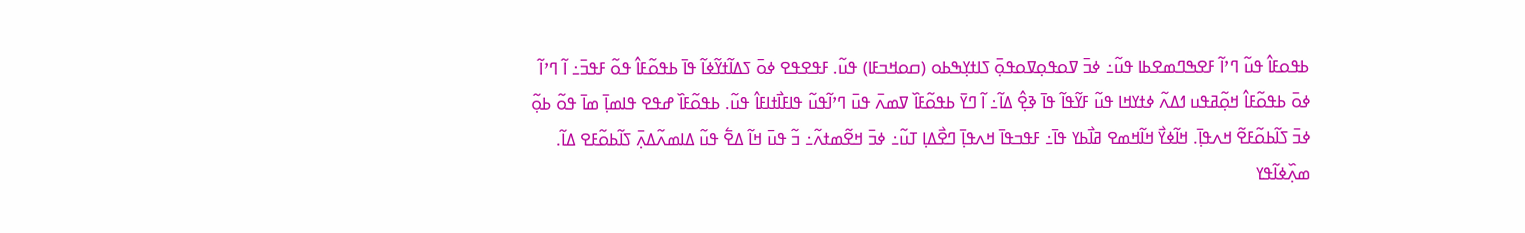ߕߟߋߓߊ߮ ߟߎ߬ ߣߴߊ߬ ߓߐߒߣߘߐߕߊ ߟߎ߬߸ ߦߏ߫ ߜߋߟߋ߲ߜߋߟߋ߲߫ ߖߊߙߌ߲ߒߕߋ (ߛߋߞߏߓߊ) ߟߎ߬. ߓߟߐߟߐ ߦߋ߫ ߖߡߊ߬ߙߌ߬ߦߊ߬ ߟߊ߫ ߕߟߋ߬ߓߊ߮ ߟߋ߬ ߓߟߏ߫߸ ߊ߬ ߣߴߊ߬ ߦߋ߫ ߕߟߋ߬ߓߊ߮ ߞߋ߲߬ߥߟߎ ߗߡߍ߬ ߦߙߌߞߊ ߟߎ߬ ߓߌ߬ߟߊ߬ ߟߊ߫ ߢߐ߲߮ ߡߊ߬߸ ߊ߬ ߣߌ߫ ߕߟߋ߬ߓߊ߰ ߜߘߍ߫ ߟߎ߫ ߣߴߊ߬ߟߎ߬ ߟߊߓߊ߯ߙߊߓߊ߮ ߟߎ߬. ߕߟߋ߬ߓߊ߰ ߝߟߐ ߟߊߘߊ߲߫ ߘߊ߫ ߟߋ߬ ߕߋ߲߬ ߦߏ߫ ߖߊ߬ߕߋ߬ߓߐ߬ ߞߍߟߊ߲߫. ߞߊ߬ߦߌ߯ ߞߊ߬ߞߘߐ ߥߊ߯ߕߌ ߟߊ߫߸ ߓߟߏߟߊ߫ ߞߍߟߊ߲߫ ߣߐ߯ߡߊ߲ ߠߎ߬߸ ߦߏ߫ ߞߐ߬ߘߙߍ߬߸ ߏ߬ ߟߎ߫ ߞߊ߬ ߡߐ߱ ߟߎ߬ ߡߊߘߍ߬ߡߍ߲߫ ߖߊ߬ߕߋ߬ߓߐ ߡߊ߬. ߘߍ߲߰ߦߊ߬ߟߌ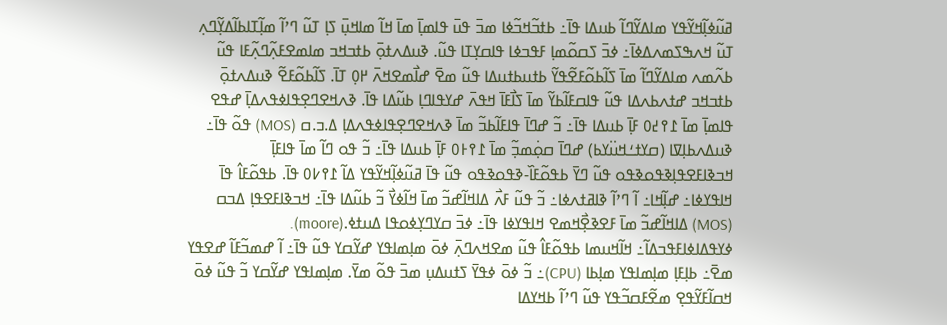ߥߎ߬ߦߊ߲߬ߞߌ߬ߟߌ ߘߊߡߌ߬ߣߊ߬ ߕߎߡߊ ߟߊ߫߸ ߕߙߏ߬ߞߏ߬ߦߊ ߘߏ߫ ߟߎ߫ ߟߊߘߊ߲߫ ߘߊ߫ ߞߊ߬ ߘߊߞߎ߲߫ ߖߊ߲ ߠߎ߬ ߣߴߊ߬ ߘߊ߲߬ߠߊߕߊ߬ߡߌ߲߬ߣߍ߲ ߠߎ߬ ߞߍߒߖߘߍߡߦߊ߫߸ ߦߏ߫ ߖߛߋ߬ߘߊ߲ ߓߟߏߦߊ ߟߊߛߌ߲ߠߊ ߟߎ߬. ߢߎߡߍߙߋ߲߫ ߕߙߏߞߏ ߘߊߘߐߓߍ߲߬ߣߍ߲߬ߓߊ ߟߎ߬ ߕߍ߬ߘߍ ߘߊߡߌ߬ߣߊ߬ ߘߊ߫ ߖߊ߬ߕߋ߬ߓߐ߬ߟߌ߬ ߕߙߎߕߙߎߡߊ ߟߎ߬ ߘߐ߫ ߝߊ߯ߘߐߞߍ߫ ߂߀߲ ߠߊ߫. ߖߊ߬ߕߋ߬ߓߐ߬ ߢߎߡߍߙߋ߲߫ ߕߙߏߞߏ ߝߙߍߕߍߡߊ ߟߎ߬ ߟߊߛߓߊ߬ߕߌ߬ ߘߊ߫ ߖߊ߯ߓߊ߫ ߞߟߍ߫ ߝߌߟߊߣߊ߲ ߕߎ߬ߡߊ ߟߊ߫. ߢߍߞߐߣߐ߲ߟߊߦߟߍߡߊ߲߫ ߝߟߐ ߟߊߘߊ߲߫ ߘߊ߫ ߁߉߄߀ ߓߊ߲߫ ߕߎߡߊ ߟߊ߫߸ ߏ߬ ߝߣߊ߫ ߟߊߓߊ߬ߕߏ߬ ߘߊ߫ ߢߍߞߐߣߐ߲ߟߊߦߟߍߡߊ߲ ߡ.ߏ.ߛ (MOS) ߟߋ߬ ߟߊ߫߸ ߢߎߡߍߕߊ߲ߜߊ (ߛߌߙߑߞߎ߳ߌߕ) ߝߣߊ߫ ߛߋ߲߭ߘߏ߲߬ ߘߊ߫ ߁߉߅߀ ߓߊ߲߫ ߕߎߡߊ ߟߊ߫߸ ߏ߬ ߟߋ ߣߊ߬ ߘߊ߫ ߟߊߓߊ߲߫ ߞߏߢߊߓߐߟߊ߲ߢߟߋߢߟߋ ߟߎ߬ ߣߌ߫ ߕߟߋ߬ߓߊ߰-ߢߟߋߢߟߋ ߟߎ߬ ߟߊ߫ ߥߎ߬ߦߊ߲߬ߞߌ߬ߟߌ ߡߊ߬ ߁߉߇߀ ߟߊ߫. ߕߟߋ߬ߓߊ߮ ߟߊ߫  ߞߊߟߌߦߊ߸ ߝߊ߲߬ߞߊ߸ ߊ߬ ߣߴߊ߬ ߢߊߥߙߍߦߊ߸ ߏ߬ ߟߎ߬ ߓߍ߯ ߡߊߞߊ߬ߝߏ߬ ߘߊ߫ ߞߊ߬ߦߌ߯ ߏ߬ ߕߎ߬ߡߊ ߟߊ߫߸ ߞߏߢߊߓߐߟߊ߲ ߡߏߛ (MOS) ߡߊߞߊ߬ߝߏ߬ ߘߊ߫ ߓߐߢߐ߲߯ߞߘߐ ߞߊߟߌߦߊ ߟߊ߫߸ ߦߏ߫ ߛߌߣߌ߲ߦߋߟߊ ߡߎߙߦ.(moore).
ߦߌߟߡߊߦߊߓߟߏߡߊ߬߸ ߞߊ߬ߞߎߘߊ ߕߟߋ߬ߓߊ߮ ߟߎ߬ ߘߐߞߍߣߍ߲߫ ߦߋ߫ ߘߊ߲ߘߊߟߌ ߝߌ߬ߛߌ ߟߎ߬ ߟߊ߫߸ ߊ߬ ߝߘߏ߬ߓߊ߬ ߝߐߟߌ ߘߐ߫߸ ߕߊ߲ߓߊ߲ ߘߊ߲ߘߊߟߌ ߘߊ߲ߕߊ (CPU)߸ ߏ߬ ߦߋ߫ ߦߟߌ߫ ߖߙߎߡߎ߲ ߘߏ߫ ߟߋ߬ ߘߌ߫. ߘߊ߲ߘߊߟߌ ߝߌ߬ߛߌ ߏ߬ ߟߎ߬ ߦߋ߫ ߞߛߊ߬ߓߌ߬ߟߐ߲ ߘߐ߬ߓߛߏ߬ߟߌ ߟߎ߬ ߣߴߊ߬ ߕߞߌߡߊ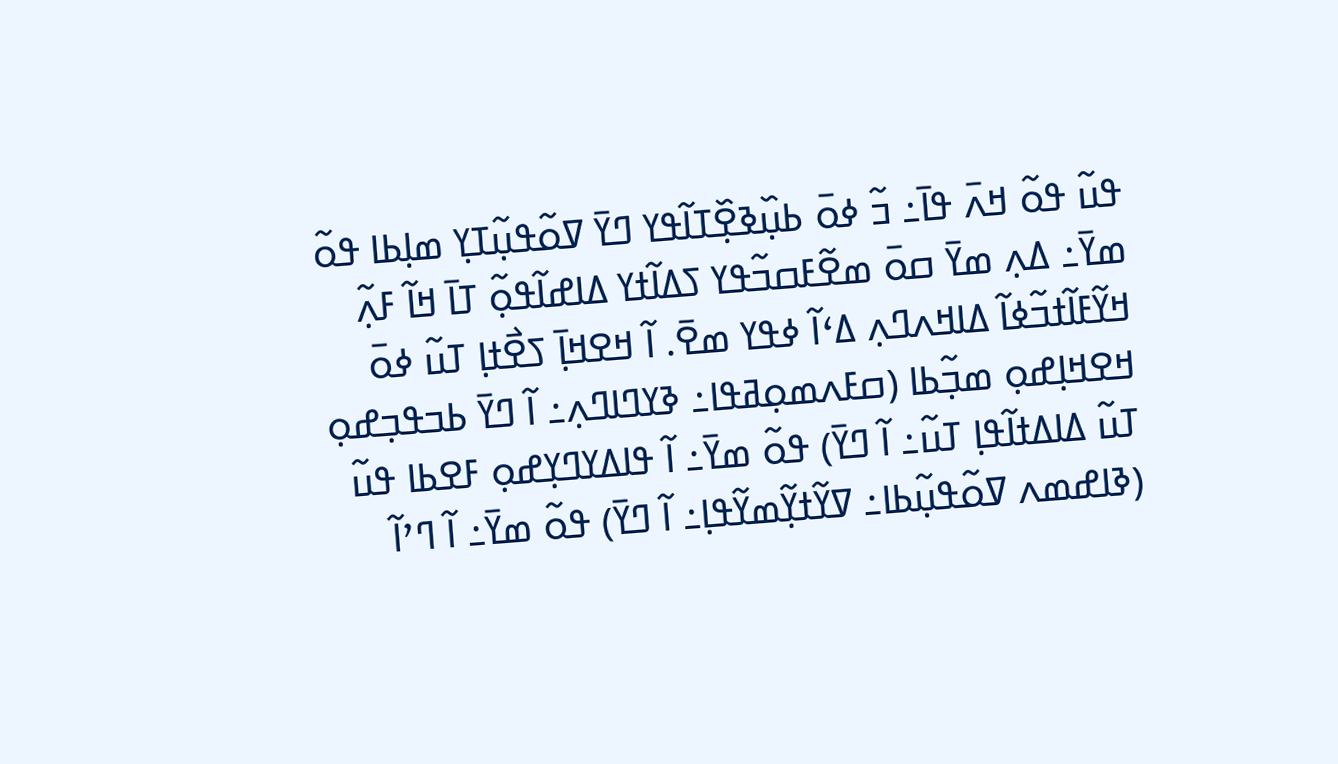ߟߎ߬ ߟߋ߬ ߞߍ߫ ߟߊ߫߸ ߏ߬ ߦߋ߫ ߕߎ߲߰ߢߐ߲߰ߠߊ߬ߟߌ ߣߌ߫ ߜߋ߬ߟߎ߲߬ߠߌ߲ ߘߊ߲ߕߊ ߟߋ߬ ߘߌ߫߸ ߡߍ߲ ߘߌ߫ ߛߋ߫ ߘߐ߬ߓߛߏ߬ߟߌ ߖߡߊ߬ߙߌ ߡߊߝߊ߬ߟߋ߲߬ ߠߊ߫ ߞߊ߬ ߓߍ߲߬ ߞߌ߬ߓߊ߬ߙߏ߬ߦߊ߬ ߡߊߞߍߣߍ߲ ߡߵߊ߬ ߦߟߌ ߘߐ߫. ߊ߬ ߞߐߞߊ߲߫ ߖߐ߯ߙߊ߲ ߠߎ߬ ߦߋ߫ ߞߐߞߊ߲ߝߋ߲ ߘߏ߲߬ߕߊ (ߛߓߍߘߋ߲ߥߟߊ߸ ߢߌߣߊߣߍ߲߸ ߊ߬ ߣߌ߫ ߕߏߟߏ߲ߝߋ߲ ߠߎ߬ ߡߊߡߙߊ߬ߟߊ߲ ߠߎ߬߸ ߊ߬ ߣߌ߫) ߟߋ߬ ߘߌ߫߸ ߊ߬ ߟߊߡߌߣߌ߲ߝߋ߲ ߓߐߕߊ ߟߎ߬ (ߢߊߝߘߍ ߜߋ߬ߟߎ߲߬ߕߊ߸ ߜߌ߬ߙߌ߲߬ߘߌ߬ߟߊ߲߸ ߊ߬ ߣߌ߫) ߟߋ߬ ߘߌ߫߸ ߊ߬ ߣߴߊ߬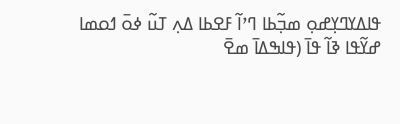ߟߊߡߌߣߌ߲ߝߋ߲ ߘߏ߲߬ߕߊ ߣߴߊ߬ ߓߐߕߊ ߡߍ߲ ߠߎ߬ ߦߋ߫ ߗߋߘߊ ߝߌ߬ߟߊ ߢߊ߬ ߟߊ߫ (ߟߊߒߡߊ߫ ߘߐ߫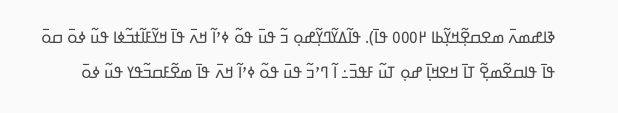ߢߊߝߘߍ߫ ߘߐߛߐ߲߬ߞߌ߲߬ߕߊ ߂߀߀߀ ߟߊ߫). ߟߊ߬ߡߌ߬ߣߌ߲߬ߝߋ߲ ߏ߬ ߟߎ߫ ߟߋ߬ ߦߴߊ߬ ߞߍ߫ ߟߊ߫ ߞߌ߬ߓߊ߬ߙߏ߬ߦߊ ߟߎ߬ ߦߋ߫ ߛߋ߫ ߟߊ߫ ߟߊߛߐ߬ߘߐ߲߬ ߠߊ߫ ߞߐߞߊ߲߫ ߝߋ߲ ߠߎ߬ ߓߟߏ߫߸ ߊ߬ ߣߴߏ߬ ߟߎ߫ ߟߋ߬ ߦߴߊ߬ ߞߍ߫ ߟߊ߫ ߘߐ߬ߓߛߏ߬ߟߌ ߟߎ߬ ߦߋ߫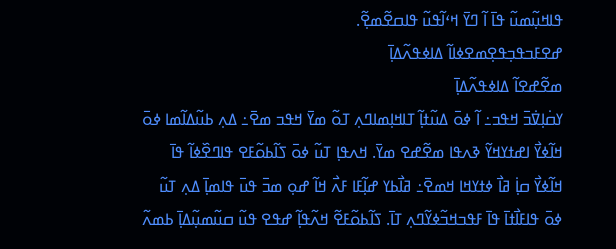ߟߊߞߎ߲߬ߘߎ߬ ߟߊ߫ ߊ߬ ߣߌ߫ ߞߵߊ߬ߟߎ߬ ߟߊߛߐ߬ߘߐ߲߬.
ߝߐߓߏߟߏ߲ߟߐ߲ߘߐߦߊߊ߬ ߡߊߦߟߍ߬ߡߊ߲߫
ߘߐ߬ߝߐߊ߬ ߡߊߦߟߍ߬ߡߊ߲߫
ߌߛ߭ߊ߲ߜ߭ߏ߫ ߞߟߏ߸ ߊ߬ ߦߋ߫ ߡߎ߬ߙߊ߲߬ ߠߊߞߊ߲ߘߊߣߍ߲ ߠߋ߬ ߘߌ߫ ߞߟߏ ߘߐ߫߸ ߡߍ߲ ߕߎ߬ߡߊ߬ߘߊ ߦߋ߫ ߞߊ߬ߦߌ߯ ߊߝߙߌߞߌ߬ ߢߍߟߊ ߘߐ߬ߝߐ ߘߌ߫. ߞߍߟߊ߲ ߠߎ߬ ߦߋ߫ ߖߊ߬ߕߋ߬ߓߐ ߟߊߣߐ߰ߦߊ߬ ߟߊ߫ ߞߊ߬ߦߌ߯ ߛߊ߲߭ ߥߊ߯ ߦߙߌߞߊ ߞߘߐ߫߸ ߥߊ߯ߕߌ ߝߊ߲߬ߓߊ ߓߍ߯ ߞߊ߬ ߝߋ߲ ߘߏ߫ ߟߎ߫ ߟߊߘߊ߲߫ ߡߍ߲ ߠߎ߬ ߦߋ߫ ߟߊߓߊ߯ߙߊ߫ ߟߊ߫ ߓߟߏߞߏ߬ߦߌ߬ߣߍ߲ ߠߊ߫. ߖߊ߬ߕߋ߬ߓߐ߬ ߞߍ߬ߟߊ߲߬ ߝߟߐ ߟߎ߬ ߛߎ߬ߘߎ߲߬ߡߊ߲߫ ߕߘߍ߬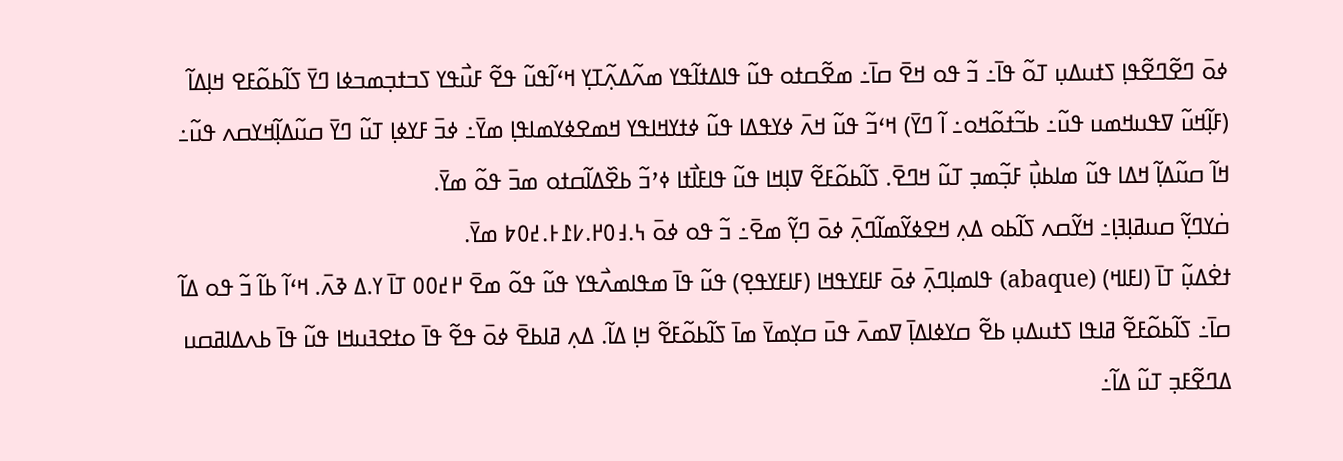ߦߋ߫ ߣߐ߬ߣߐ߬ߟߊ߲ ߖߙߎߡߎ߲ ߠߋ߬ ߟߊ߫߸ ߏ߬ ߟߋ ߞߐ߫ ߛߊ߫߸ ߘߐ߬ߛߙߋ ߟߎ߬ ߟߊߡߙߊ߬ߟߌ ߘߍ߬ߡߍ߲߬ߠߌ߲ ߞߵߊ߬ߟߎ߬ ߟߐ߬ ߓߎ߯ߟߌ ߖߏߙߏ߲ߘߏߦߊ ߣߌ߫ ߖߊ߬ߕߋ߬ߓߐ ߞߊ߲ߡߊ߬ (ߓߊ߲߬ߞߎ߬ ߜߟߎߞߘߎ ߟߎ߬߸ ߕߏ߬ߙߋ߬ߞߋ߸ ߊ߬ ߣߌ߫) ߞߵߏ߬ ߟߎ߬ ߞߍ߫ ߦߌߟߡߊ ߟߎ߬ ߦߙߌߞߊߟߌ ߞߘߐߦߌߘߊߟߊ߲ ߘߌ߫߸ ߦߏ߫ ߓߌߦߊ߲ ߠߎ߬ ߣߌ߫ ߛߎ߬ߡߊ߲߬ߞߌߛߍ ߟߎ߬߸ ߞߊ߬ ߛߎ߬ߡߊ߲߬ ߞߡߊ ߟߎ߬ ߘߊߕߎ߲߯ ߓߏ߲߬ߘߏ߲ ߠߎ߬ ߞߣߐ߫. ߖߊ߬ߕߋ߬ߓߐ߬ ߜߊ߲ߞߊ ߟߎ߬ ߟߊߓߊ߯ߙߊ ߦߴߏ߬ ߕߐ߰ߡߊ߬ߛߙߋ ߘߏ߫ ߟߋ߬ ߘߌ߫.
ߛ߭ߌߣߌ߲߬ ߛߎߥߊ߲ߔߊ߲߸ ߞߌ߬ߛߍ ߖߊ߬ߕߋ ߡߍ߲ ߞߐߦߌ߬ߘߊ߬ߣߍ߲߫ ߦߋ߫ ߣߌ߲߬ ߘߐ߫߸ ߏ߬ ߟߋ ߦߋ߫ ߆.߃߀߂.߇߁߅.߄߀߈ ߘߌ߫.
ߙߐ߭ߡߎ߲߬ ߠߊ߫ (ߊߓߊߞ) (abaque) ߟߊߘߊ߲ߣߍ߲߫ ߦߋ߫ ߓߊߓߌߟߞߊ (ߓߊߓߌߟߐ߲) ߟߎ߬ ߟߊ߫ ߘߟߊߘߍ߯ߟߌ ߟߎ߬ ߟߋ߬ ߘߐ߫ ߂߄߀߀ ߠߊ߫ ߌ.ߡ ߢߍ߫. ߞߵߊ߬ ߕߊ߬ ߏ߬ ߟߋ ߡߊ߬ ߛߊ߫߸ ߖߊ߬ߕߋ߬ߓߐ߬ ߥߊߟߊ ߖߙߎߡߎ߲ ߕߐ߬ ߛߌߦߊߡߊ߲߫ ߜߘߍ߫ ߟߎ߫ ߛߌ߲ߘߌ߫ ߘߊ߫ ߖߊ߬ߕߋ߬ߓߐ߬ ߞߊ߲ ߡߊ߬. ߡߍ߲ ߥߊߕߐ߫ ߦߋ߫ ߟߐ߬ ߟߊ߫ ߋߙߐߔߎߞߊ ߟߎ߬ ߟߊ߫ ߕߍߡߊߥߛߎ ߡߣߐ߬ߓߏ߲ ߠߎ߬ ߡߊ߬߸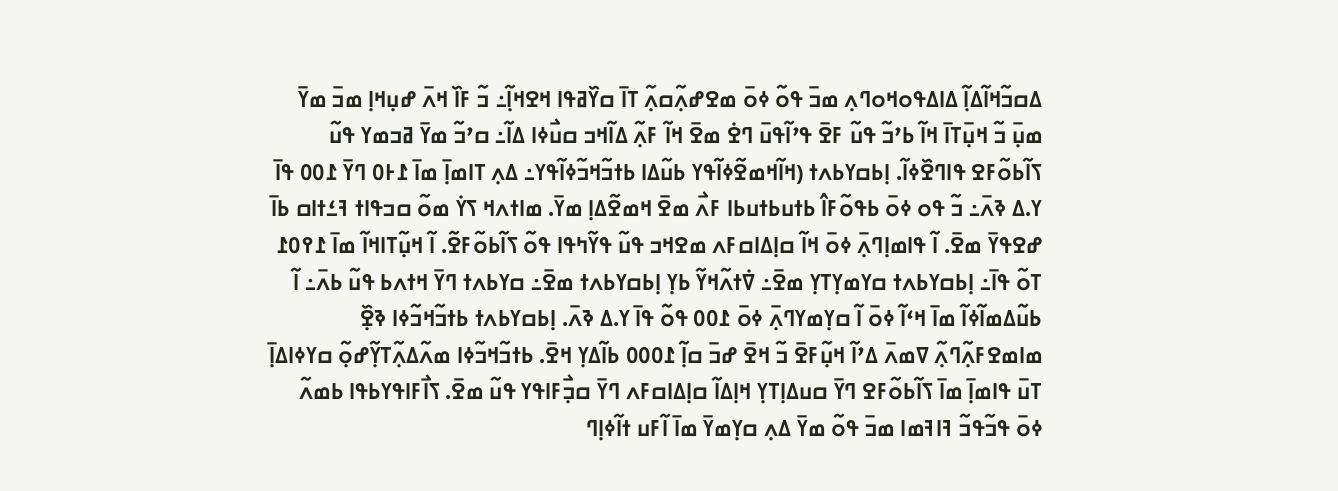ߡߛߏ߬ߞߊ߬ߡߊ߲߬ ߡߊߡߟߋߞߋߣߍ߲ ߘߏ߫ ߟߋ߬ ߦߋ߫ ߘߐߝߍ߲߬ߛߍ߲߬ ߠߊ߫ ߛߌ߰ߥߟߊ ߞߐߞߊ߲߬߸ ߏ߬ ߓߊ߰ ߞߍ߫ ߝߎ߲ߞߊ߲ ߘߏ߫ ߘߌ߫ ߘߎ߲߫ ߏ߬ ߞߎ߲߫ߠߊ߫ ߞߊ߬ ߕߴߏ߬ ߟߎ߬ ߓߐ߫ ߟߴߊ߬ߟߎ߫ ߣߐ߭ ߘߐ߫ ߞߊ߬ ߓߍ߲߬ ߡߊ߬ߞߏ ߛߎ߯ߦߊ ߡߊ߬߸ ߛߴߏ߬ ߘߌ߫ ߥߏߘߌ ߟߎ߬ ߖߊ߬ߕߋ߬ߓߐ ߟߊߣߐ߰ߦߊ߬. ߊ߲ߕߛߌߕߍߙ (ߞߊ߬ߞߘߐ߬ߦߊ߬ߟߌ ߕߎ߬ߡߊ ߕߙߏ߬ߞߏ߬ߦߊ߬ߟߌ߸ ߡߍ߲ ߠߊߘߊ߲߫ ߘߊ߫ ߁߅߀ ߣߌ߫ ߁߀߀ ߟߊ߫ ߌ.ߡ ߢߍ߫߸ ߏ߬ ߟߋ ߦߋ߫ ߕߟߋ߬ߓߊ߮ ߕߙߎߕߙߎߕߊ ߓߍ߯ ߘߐ߫ ߞߘߐ߬ߡߊ߲ ߘߌ߫. ߘߊߙߍߞ ߖߌ߭ ߘߋ߬ ߛߏߟߊߙ ߔߑߙߊߛ ߕߊ߫ ߝߐߟߌ߫ ߘߐ߫. ߊ߬ ߟߊߘߊ߲ߣߍ߲߫ ߦߋ߫ ߞߊ߬ ߛߊ߲ߡߊߛߓߍ ߘߐߞߏ ߟߎ߬ ߟߌ߬ߤߟߊ ߟߋ߬ ߖߊ߬ߕߋ߬ߓߐ߬. ߊ߬ ߞߎ߲߬ߠߊߞߊ߬ ߘߊ߫ ߁߉߀߁ ߠߋ߬ ߟߊ߫߸ ߊ߲ߕߛߌߕߍߙ ߛߌߘߌ߲ߠߌ߲ ߘߐ߫߸ ߜ߭ߙߍ߬ߞߌ߬ ߕߌ߲ ߊ߲ߕߛߌߕߍߙ ߘߐ߫߸ ߛߌߕߍߙ ߣߌ߫ ߞߙߍߕ ߟߎ߬ ߕߍ߫߸ ߊ߬ ߕߎ߬ߡߘߊ߬ߦߊ߬ ߘߊ߫ ߞߵߊ߬ ߦߋ߫ ߊ߬ ߛߌ߲ߘߌߣߍ߲߫ ߦߋ߫ ߁߀߀ ߟߋ߬ ߟߊ߫ ߌ.ߡ ߢߍ߫. ߊ߲ߕߛߌߕߍߙ ߕߙߏ߬ߞߏ߬ߦߊ ߢߐ߲߰ ߘߊߘߐߓߍ߲߬ߣߍ߲߬ ߜߘߍ߫ ߡߴߊ߬ ߞߎ߲߬ߓߐ߫ ߏ߬ ߞߐ߫ ߝߏ߫ ߛߊ߲߬ ߁߀߀߀ ߕߊ߬ߡߌ߲ ߞߐ߫. ߕߙߏ߬ߞߏ߬ߦߊ ߘߍ߬ߡߍ߲߬ߠߌ߲߬ߝߋ߲߬ ߛߌߦߊߡߊ߲߫ ߠߎ߫ ߟߊߘߊ߲߫ ߘߊ߫ ߖߊ߬ߕߋ߬ߓߐ ߣߌ߫ ߛߎߡߊ߲ߠߌ߲ ߞߊ߲ߡߊ߬ ߛߊ߲ߡߊߛߓߍ ߣߌ߫ ߛߏ߲߯ߓߊߟߌ ߟߎ߬ ߘߐ߫. ߖߊ߯ߓߊߟߌߕߟߊ ߕߘߍ߬ ߦߋ߫ ߟߏ߬ߟߏ߬ ߔߊߔߘߊ ߘߏ߫ ߟߋ߬ ߘߌ߫ ߡߍ߲ ߛߌ߲ߘߌ߫ ߘߊ߫ ߊ߬ߓߎ ߙߊ߬ߦߊ߲ߣ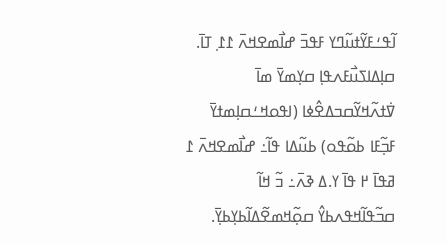ߊ߬ߟߑߓߌ߬ߙߎ߬ߣߌ ߓߟߏ߫ ߝߊ߯ߘߐߞߍ߫ ߁߁߲ ߠߊ߫. ߛߊ߲ߡߊߖߎ߯ߓߍߟߊ߲ ߛߌ߲ߘߌ߫ ߘߊ߫ ߜ߭ߙߍ߬ߞߌ߬ߛߏߡߐ߮ߦߊ (ߊߟߋߞߑߛߊ߲ߘߙߌ߫ ߓߏ߲߬ߓߊ ߕߋ߬ߟߋ) ߕߎ߬ߡߊ ߟߊ߬߸ ߝߊ߯ߘߐߞߍ߫ ߁ ߥߟߊ߫ ߂ ߟߊ߫ ߌ.ߡ ߢߍ߫߸ ߏ߬ ߞߊ߬ ߛߏ߬ߟߊ߬ߞߟߍߕߌ߮ ߛߋ߲߬ߞߘߐ߬ߡߊ߬ߕߌ߲ߕߌ߲߫.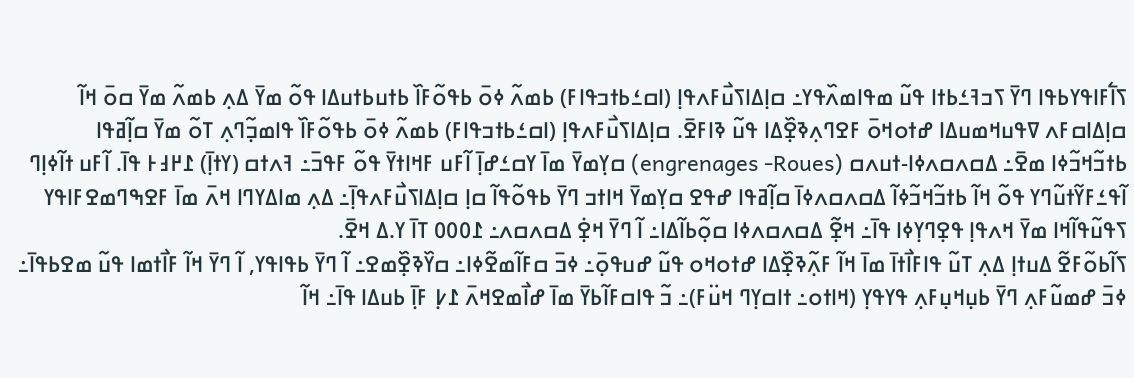ߖߊ߱ߓߊߟߌߕߟߊ ߣߌ߫ ߖߏߔߑߕߙߊ ߟߎ߬ ߘߟߊߘߍ߰ߟߌ߸ ߛߊ߲ߡߊߖߎ߯ߓߍߟߊ߲ (ߊߛߑߕߙߏߟߊߓ) ߕߘߍ߬ ߦߋ߫ ߕߟߋ߬ߓߊ߰ ߕߙߎߕߙߎߡߊ ߟߋ߬ ߘߌ߫ ߡߍ߲ ߕߘߍ߬ ߘߌ߫ ߛߋ߫ ߞߊ߬ ߛߊ߲ߡߊߛߓߍ ߜߟߎߞߘߎߡߊ ߝߙߋߞߋ߫ ߓߐߣߍ߲ߢߐ߲߰ߡߊ ߟߎ߬ ߢߊߓߐ߫. ߛߊ߲ߡߊߖߎ߯ߓߍߟߊ߲ (ߊߛߑߕߙߏߟߊߓ) ߕߘߍ߬ ߦߋ߫ ߕߟߋ߬ߓߊ߰ ߟߊߘߏ߲߬ߣߍ߲ ߠߋ߬ ߘߌ߫ ߛߊ߲߬ߥߟߊ ߕߙߏ߬ߞߏ߬ߦߊ ߘߐ߫߸ ߡߛߍߛߍߦߊ-ߙߎߍߛ (engrenages -Roues) ߛߌ߲ߘߌ߫ ߘߊ߫ ߌߛߑߝߊ߲߫ ߊ߬ߓߎ ߓߞߊߙߌ߫ ߟߋ߬ ߓߟߏ߫߸ ߔߍߙߛ (ߌߙߊ߲߫) ߁߂߃߅ ߟߊ߫. ߊ߬ߓߎ ߙߊ߬ߦߊ߲ߣ ߊ߬ߟߑߓߌ߬ߙߎ߬ߣߌ ߟߋ߬ ߞߊ߬ ߕߙߏ߬ߞߏ߬ߦߊ߬ ߡߛߍߛߍߦߊ߫ ߛߊ߲߬ߥߟߊ ߝߟߐ ߛߌ߲ߘߌ߫ ߞߊߙߏ ߣߌ߫ ߕߟߋ߬ߟߊ߬ ߛߊ߲ ߛߊ߲ߡߊߖߎ߯ߓߍߟߊ߲߫߸ ߡߍ߲ ߘߊߡߌߣߊ ߞߍ߫ ߘߊ߫ ߓߐߒߣߘߐߓߊߟߌ ߖߟߎ߬ߟߊ߬ߞߊ ߘߌ߫ ߞߍߟߊ߲ ߟߐ߲ߣߌ߲ߦߊ ߟߊ߫߸ ߞߐ߲߬ ߡߛߍߛߍߦߊ ߛߋ߲߬ߕߊ߬ߡߊ߸ ߊ߬ ߣߌ߫ ߞߐ߲߭ ߡߛߍߛߍ߸ ߁߀߀߀ ߠߊ߫ ߌ.ߡ ߞߐ߫.
ߖߊ߬ߕߋ߬ߓߐ߬ ߡߎߙߊ߲ ߡߍ߲ ߠߎ߬ ߟߊߓߊ߯ߙߊ߫ ߘߊ߫ ߞߊ߬ ߓߍ߲߬ߢߐ߲߰ߡߊ ߝߙߋߞߋ ߟߎ߬ ߝߎߟߋ߲߫߸ ߦߏ߫ ߛߓߊ߬ߘߐ߬ߦߊ߸ ߛߌ߰ߢߐ߲߰ߘߐ߸ ߊ߬ ߣߌ߫ ߕߟߊߟߌ, ߊ߬ ߣߌ߫ ߞߊ߬ ߓߊ߯ߙߘߊ ߟߎ߬ ߘߐߕߟߊ߫߸ ߦߏ߫ ߝߘߎ߬ߓߍ߲ ߣߌ߫ ߕߎ߲ߞߎ߲ߓߍ߲ ߟߌߟߌ߲ (ߞߊߙߋ߸ ߙߊߛߌ߲ߣ ߞߎ߳ߓ)߸ ߏ߬ ߟߊߛߓߊ߬ߕߌ߫ ߘߊ߫ ߝߊ߯ߘߐߞߍ߫ ߁߇߲ ߓߊ߲߫ ߕߎߡߊ ߟߊ߫߸ ߞߊ߬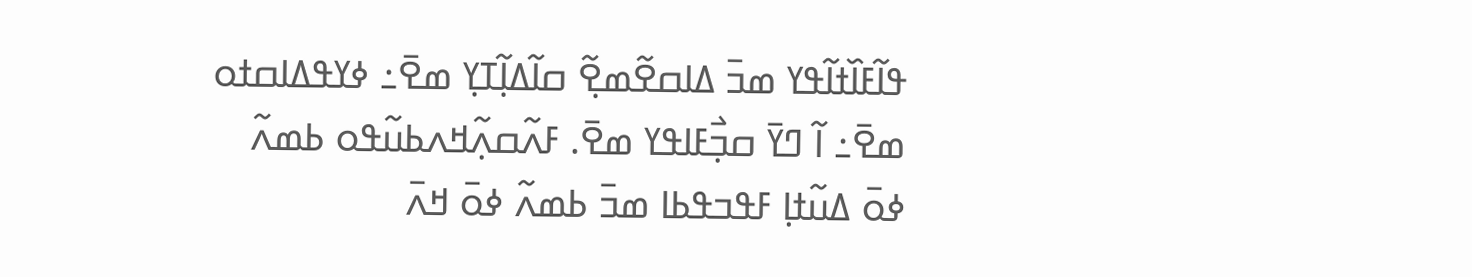ߟߊ߬ߓߊ߰ߙߊ߬ߟߌ ߘߏ߫ ߡߊߛߐ߬ߘߐ߲߬ ߛߊ߬ߡߊ߲߬ߠߌ߲ ߘߐ߫߸ ߦߌߟߡߊߛߙߋ ߘߐ߫߸ ߊ߬ ߣߌ߫ ߛߏ߲߯ߓߊߟߌ ߘߐ߫. ߓߍ߬ߛߍ߲߬ߞߍߕߎ߬ߟߋ ߕߘߍ߬ ߦߋ߫ ߡߎ߬ߙߊ߲ ߓߟߏߟߕߊ ߘߏ߫ ߕߘߍ߬ ߦߋ߫ ߞߍ߫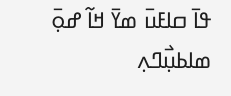ߟߊ߫ ߛߊߓߎ߫ ߘߌ߫ ߞߊ߬ ߝߋ߲߫ ߘߊߕߎ߲߯ߣߍ߲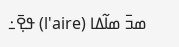ߘߏ߫ ߘߊ߬ߡߊ (l'aire) ߟߐ߲߫߸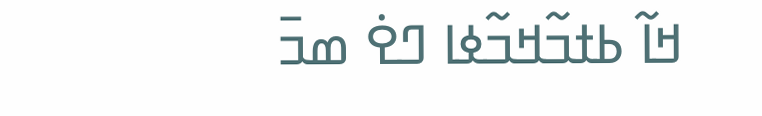ߞߊ߬ ߕߙߏ߬ߞߏ߬ߦߊ ߣߐ߭ ߘߏ߫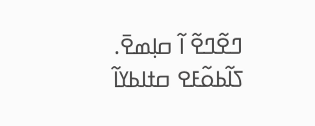ߣߐ߬ߣߐ߬ ߊ߬ ߛߊ߲ߘߐ߫.
ߖߊ߬ߕߋ߬ߓߐ ߛߙߊߕߌߊ߬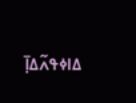ߡߊߦߟߍ߬ߡߊ߲߫